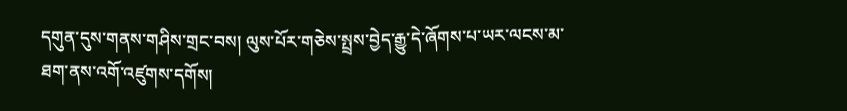དགུན་དུས་གནས་གཤིས་གྲང་བས། ལུས་པོར་གཅེས་སྤྲས་བྱེད་རྒྱུ་དེ་ཞོགས་པ་ཡར་ལངས་མ་ཐག་ནས་འགོ་འཛུགས་དགོས།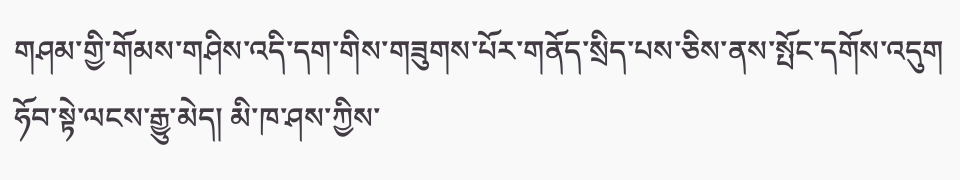གཤམ་གྱི་གོམས་གཤིས་འདི་དག་གིས་གཟུགས་པོར་གནོད་སྲིད་པས་ཅིས་ནས་སྤོང་དགོས་འདུག
ཧོབ་སྟེ་ལངས་རྒྱུ་མེད། མི་ཁ་ཤས་ཀྱིས་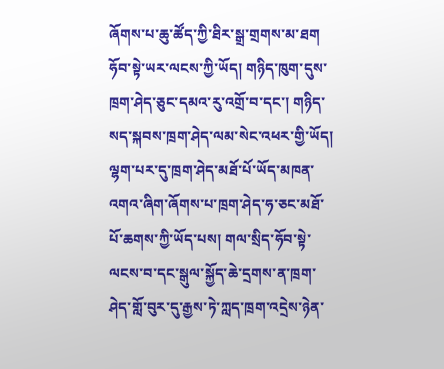ཞོགས་པ་ཆུ་ཚོད་ཀྱི་ཐིར་སྒྲ་གྲགས་མ་ཐག ཧོབ་སྟེ་ཡར་ལངས་ཀྱི་ཡོད། གཉིད་ཁུག་དུས་ཁྲག་ཤེད་ཅུང་དམའ་རུ་འགྲོ་བ་དང་། གཉིད་སད་སྐབས་ཁྲག་ཤེད་ལམ་སེང་འཕར་གྱི་ཡོད། ལྷག་པར་དུ་ཁྲག་ཤེད་མཐོ་པོ་ཡོད་མཁན་འགའ་ཞིག་ཞོགས་པ་ཁྲག་ཤེད་ཧ་ཅང་མཐོ་པོ་ཆགས་ཀྱི་ཡོད་པས། གལ་སྲིད་ཧོབ་སྟེ་ལངས་བ་དང་སྒུལ་སྐྱོད་ཆེ་དྲགས་ན་ཁྲག་ཤེད་གློ་བུར་དུ་རྒྱས་ཏེ་ཀླད་ཁྲག་འདྲེས་ཉེན་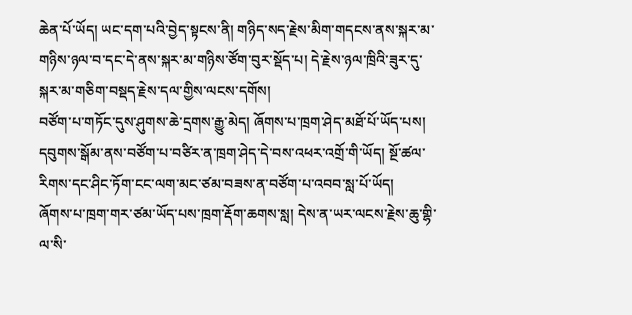ཆེན་པོ་ཡོད། ཡང་དག་པའི་བྱེད་སྟངས་ནི། གཉིད་སད་རྗེས་མིག་གདངས་ནས་སྐར་མ་གཉིས་ཉལ་བ་དང་དེ་ནས་སྐར་མ་གཉིས་ཙོག་བུར་སྡོད་པ། དེ་རྗེས་ཉལ་ཁྲིའི་ཟུར་དུ་སྐར་མ་གཅིག་བསྡད་རྗེས་དལ་གྱིས་ལངས་དགོས།
བཙོག་པ་གཏོང་དུས་ཤུགས་ཆེ་དྲགས་རྒྱུ་མེད། ཞོགས་པ་ཁྲག་ཤེད་མཐོ་པོ་ཡོད་པས། དབུགས་སྒོམ་ནས་བཙོག་པ་བཙིར་ན་ཁྲག་ཤེད་དེ་བས་འཕར་འགྲོ་གི་ཡོད། སྔོ་ཚལ་རིགས་དང་ཤིང་ཏོག་ངང་ལག་མང་ཙམ་བཟས་ན་བཙོག་པ་འབབ་སླ་པོ་ཡོད།
ཞོགས་པ་ཁྲག་གར་ཙམ་ཡོད་པས་ཁྲག་རྡོག་ཆགས་སླ། དེས་ན་ཡར་ལངས་རྗེས་ཆུ་གྷི་ལ་སི་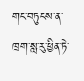གང་བཏུངས་ན་ཁྲག་སླ་རུ་ཕྱིན་ཏེ་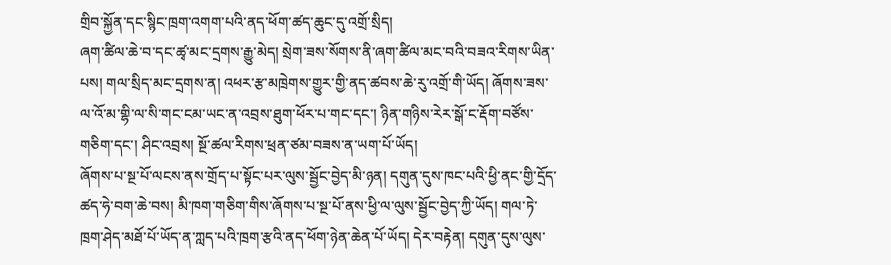གྲིབ་སྐྱོན་དང་སྙིང་ཁྲག་འགག་པའི་ནད་ཕོག་ཚད་ཆུང་དུ་འགྲོ་སྲིད།
ཞག་ཚིལ་ཆེ་བ་དང་ཚྭ་མང་དྲགས་རྒྱུ་མེད། སྲེག་ཟས་སོགས་ནི་ཞག་ཚིལ་མང་བའི་བཟའ་རིགས་ཡིན་པས། གལ་སྲིད་མང་དྲགས་ན། འཕར་རྩ་མཁྲེགས་གྱུར་གྱི་ནད་ཚབས་ཆེ་རུ་འགྲོ་གི་ཡོད། ཞོགས་ཟས་ལ་འོ་མ་གྷི་ལ་སི་གང་ངམ་ཡང་ན་འབྲས་ཐུག་ཕོར་པ་གང་དང་། ཉིན་གཉིས་རེར་སྒོ་ང་རྡོག་བཙོས་གཅིག་དང་། ཤིང་འབྲས། སྔོ་ཚལ་རིགས་ཕྲན་ཙམ་བཟས་ན་ཡག་པོ་ཡོད།
ཞོགས་པ་སྔ་པོ་ལངས་ནས་གྲོད་པ་སྟོང་པར་ལུས་སྦྱོང་བྱེད་མི་ཉན། དགུན་དུས་ཁང་པའི་ཕྱི་ནང་གྱི་དྲོད་ཚད་ཧེ་བག་ཆེ་བས། མི་ཁག་གཅིག་གིས་ཞོགས་པ་སྔ་པོ་ནས་ཕྱི་ལ་ལུས་སྦྱོང་བྱེད་ཀྱི་ཡོད། གལ་ཏེ་ཁྲག་ཤེད་མཐོ་པོ་ཡོད་ན་ཀླད་པའི་ཁྲག་རྩའི་ནད་ཕོག་ཉེན་ཆེན་པོ་ཡོད། དེར་བརྟེན། དགུན་དུས་ལུས་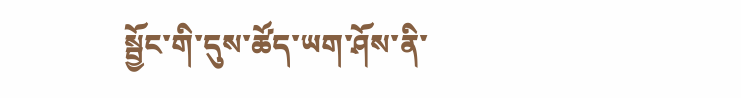སྦྱོང་གི་དུས་ཚོད་ཡག་ཤོས་ནི་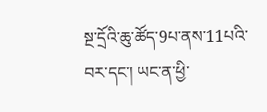སྔ་དྲོའི་ཆུ་ཚོད་9པ་ནས་11པའི་བར་དང་། ཡང་ན་ཕྱི་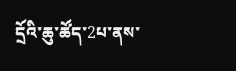དྲོའི་ཆུ་ཚོད་2པ་ནས་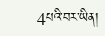4པའི་བར་ཡིན།